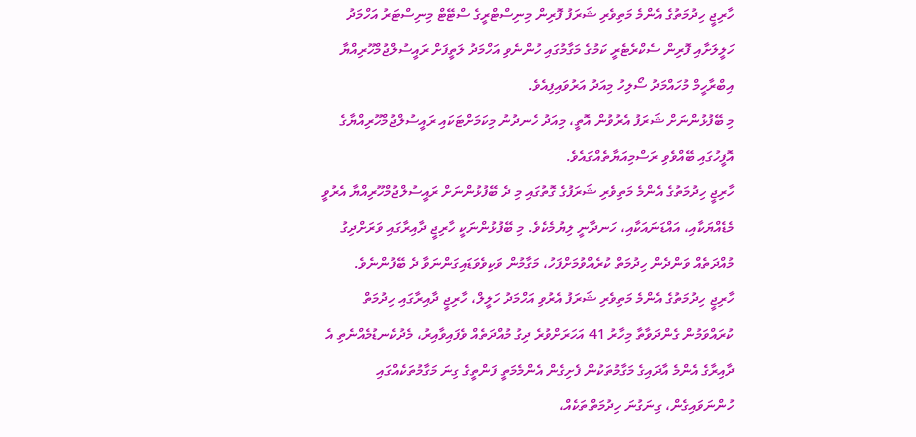ހާރިޖީ ހިދުމަތުގެ އެންމެ މަތިވެރި ޝަރަފު ފޮރިން މިނިސްޓްރީގެ ސްޓޭޓް މިނިސްޓަރު އަހްމަދު ހަލީލަށާއި ފޮރިން ސެކްރެޓެރީ ކަމުގެ މަގާމުގައި ހުންނެވި އަހްމަދު ލަތީފަށް ރައީސުލްޖުމްހޫރިއްޔާ އިބްރާހީމް މުހައްމަދު ސޯލިހު މިއަދު އަރުވައިފިއެވެ.
މި ބޭފުޅުންނަށް ޝަރަފު އެރުވުން އޮތީ، މިއަދު ހެނދުނު މިކަމަށްޓަކައި ރައީސުލްޖުމްހޫރިއްޔާގެ އޮފީހުގައި ބޭއްވެވި ރަސްމިއަޔާތެއްގައެވެ.
ހާރިޖީ ހިދުމަތުގެ އެންމެ މަތިވެރި ޝަރަފުގެ ގޮތުގައި މި ދެ ބޭފުޅުންނަށް ރައީސުލްޖުމްހޫރިއްޔާ އެރުވީ މެޑެއްޔަކާއި، އައްޑަނައަކާއި، ހަނދާނީ ލިޔުމެކެވެ. މި ބޭފުޅުންނަކީ ހާރިޖީ ދާއިރާގައި ވަރަށްދިގު މުއްދަތެއް ވަންދެން ހިދުމަތް ކުރެއްވުމަށްފަހު، މަގާމުން ވަކިވެވަޑައިގަންނަވާ ދެ ބޭފުންނެވެ.
ހާރިޖީ ހިދުމަތުގެ އެންމެ މަތިވެރި ޝަރަފު އެރުވި އަހްމަދު ހަލީލް، ހާރިޖީ ދާއިރާގައި ހިދުމަތް ކުރައްވަމުން ގެންދަވާތާ މިހާރު 41 އަހަރަށްވުރެ ދިގު މުއްދަތެއް ވެފައިވާއިރު، މެދުކެނޑުމެއްނެތި އެ ދާއިރާގެ އެންމެ އާދައިގެ މަގާމުތަކުން ފެށިގެން އެންމެމަތީ ފަންތީގެ ގިނަ މަގާމުތަކެއްގައި ހުންނަވައިގެން، ގިނަގުނަ ހިދުމަތްތަކެއް،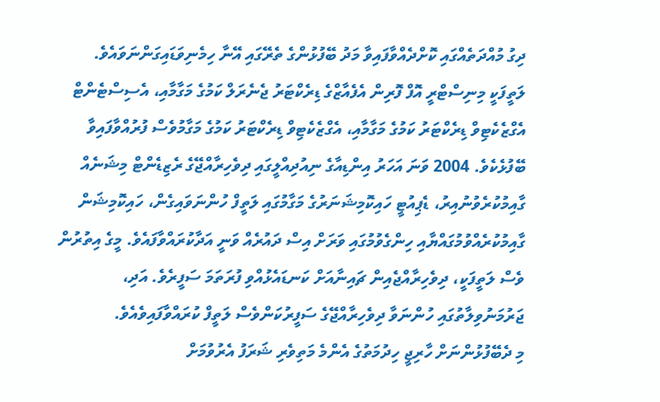ދިގު މުއްދަތެއްގައި ކޮށްދެއްވާފައިވާ މަދު ބޭފުޅުންގެ ތެރޭގައި އޭނާ ހިމެނިވަޑައިގަންނަވައެވެ.
ލަތީފަކީ މިނިސްޓްރީ އޮފް ފޮރިން އެފެއާޒްގެ ޑިރެކްޓަރު ޖެނެރަލް ކަމުގެ މަގާމާއި، އެސިސްޓެންޓް އެގްޒެކެޓިވް ޑިރެކްޓަރު ކަމުގެ މަގާމާއި، އެގްޒެކެޓިވް ޑިރެކްޓަރު ކަމުގެ މަގާމުވެސް ފުރުއްވާފައިވާ ބޭފުޅެކެވެ. 2004 ވަނަ އަހަރު އިންޑިއާގެ ނިއުދިއްލީގައި ދިވެހިރާއްޖޭގެ ރެޒިޑެންޓް މިޝަނެއް ގާއިމުކުރެވުނުއިރު، ޑެޕިއުޓީ ހައިކޮމިޝަނަރުގެ މަގާމުގައި ލަތީފް ހުންނަވައިގެން، ހައިކޮމިޝަން ގާއިމުކުރެއްވުމުގައްޔާއި ހިންގެވުމުގައި ވަރަށް އިސް ދައުރެއް ވަނީ އަދާކުރައްވާފައެވެ. މީގެ އިތުރުން ވެސް ލަތީފަކީ، ދިވެހިރާއްޖެއިން ޗައިނާއަށް ކަނޑައެޅުއްވި ފުރަތަމަ ސަފީރެވެ. އަދި، ޖަރުމަނުވިލާތުގައި ހުންނަވާ ދިވެހިރާއްޖޭގެ ސަފީރުކަންވެސް ލަތީފް ކުރައްވާފައިވެއެވެ.
މި ދެބޭފުޅުންނަށް ހާރިޖީ ހިދުމަތުގެ އެންމެ މަތިވެރި ޝަރަފު އެރުވުމަށް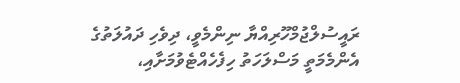ރައީސުލްޖުމްހޫރިއްޔާ ނިންމެވީ، ދިވެހި ދައުލަތުގެ އެންމެމަތީ މަސްލަހަތު ހިފެހެއްޓެވުމަށާއި،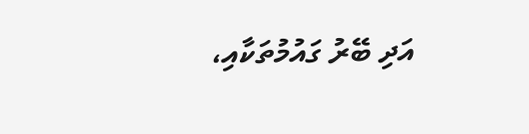އަދި ބޭރު ގައުމުތަކާއި،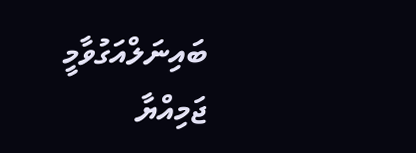ބައިނަލްއަގުވާމީ ޖަމިއްޔާ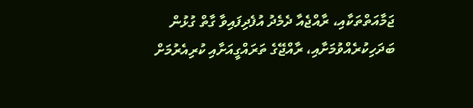ޖަމާއަތްތަކާއި، ރާއްޖެއާ ދެމެދު އުފެދިފައިވާ ގާތް ގުޅުން ބަދަހިކުރެއްވުމަށާއި، ރާއްޖޭގެ ތަރައްގީއަށާއި ކުރިއެރުމަށް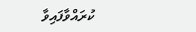ކުރައްވާފައިވާ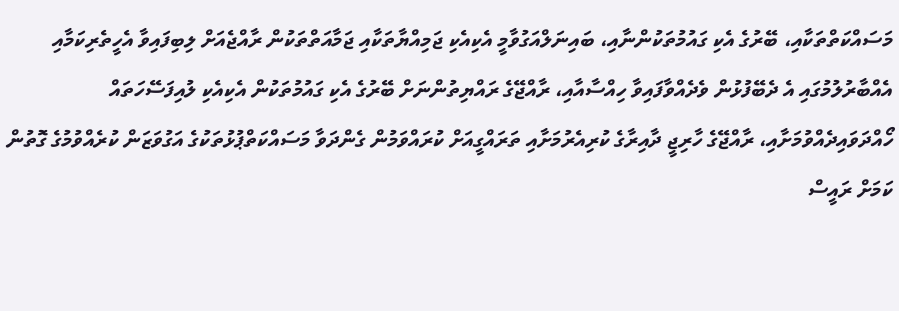މަސައްކަތްތަކާއި، ބޭރުގެ އެކި ގައުމުތަކުންނާއި، ބައިނަލްއަގުވާމީ އެކިއެކި ޖަމިއްޔާތަކާއި ޖަމާއަތްތަކުން ރާއްޖެއަށް ލިބިފައިވާ އެހީތެރިކަމާއި އެއްބާރުލުމުގައި އެ ދެބޭފުޅުން ވެދެއްވާފައިވާ ހިއްސާއާއި، ރާއްޖޭގެ ރައްޔިތުންނަށް ބޭރުގެ އެކި ގައުމުތަކުން އެކިއެކި ލުއިފަސޭހަތައް ހޯއްދަވައިދެއްވުމަށާއި، ރާއްޖޭގެ ހާރިޖީ ދާއިރާގެ ކުރިއެރުމަށާއި ތަރައްގީއަށް ކުރައްވަމުން ގެންދަވާ މަސައްކަތްޕުޅުތަކުގެ އަގުވަޒަން ކުރެއްވުމުގެ ގޮތުން ކަމަށް ރައީސް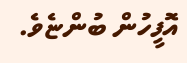އޮފީހުން ބުންޏެވެ.